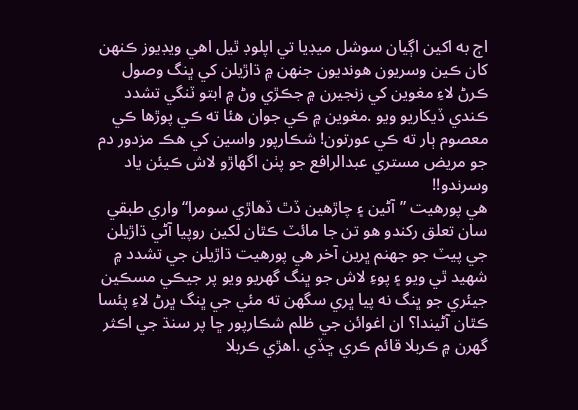اڄ به اکين اڳيان سوشل ميڊيا تي اپلوڊ ٿيل اهي ويڊيوز ڪنهن کان ڪين وسريون هونديون جنهن ۾ ڌاڙيلن کي ڀنگ وصول ڪرڻ لاءِ مغوين کي زنجيرن ۾ جڪڙي وڻ ۾ ابتو ٽنگي تشدد ڪندي ڏيکاريو ويو .مغوين ۾ ڪي جوان هئا ته ڪي پوڙها ڪي معصوم ٻار ته ڪي عورتون! شڪارپور واسين کي هڪ مزدور دم جو مريض مستري عبدالرافع جو پٺن اگهاڙو لاش ڪيئن ياد وسرندو!!
هي پورهيت ”آڻين ۽ چاڙهين ڏٿ ڏهاڙي سومرا“ واري طبقي سان تعلق رکندو هو تن جا مائٽ ڪٿان لکين روپيا آڻي ڌاڙيلن جي پيٽ جو جهنم ڀرين آخر هي پورهيت ڌاڙيلن جي تشدد ۾ شهيد ٿي ويو ۽ پوءِ لاش جو ڀنگ گهريو ويو پر جيڪي مسڪين جيئري جو ڀنگ نه پيا ڀري سگهن ته مئي جي ڀنگ ڀرڻ لاءِ پئسا ڪٿان آڻيندا؟ ان اغوائن جي ظلم شڪارپور ڇا پر سنڌ جي اڪثر گهرن ۾ ڪربلا قائم ڪري ڇڏي .اهڙي ڪربلا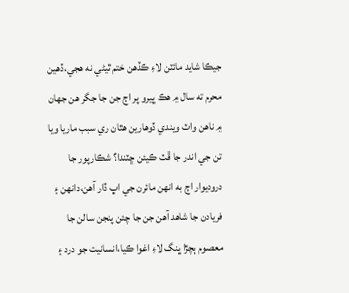جيڪا شايد مائٽن لاءِ ڪڏهن ختم ٿيڻي نه هجي،ڏهين محرم ته سال ۾ هڪ ڀيرو پر اڄ جن جا جگر هن جهان ۾ ناهن واٽ ويندي ڏوهارين هٿان ري سبب ماريا ويا تن جي اندر جا ڦٽ ڪيئن ڇٽندا؟ شڪارپور جا دروديوار اڄ به انهن مائرن جي اڀ ڏار آهن،دانهن ۽ فريادن جا شاهد آهن جن جا چئن پنجن سالن جا معصوم ٻچڙا ڀنگ لاءِ اغوا ڪيا،انسانيت جو درد ۽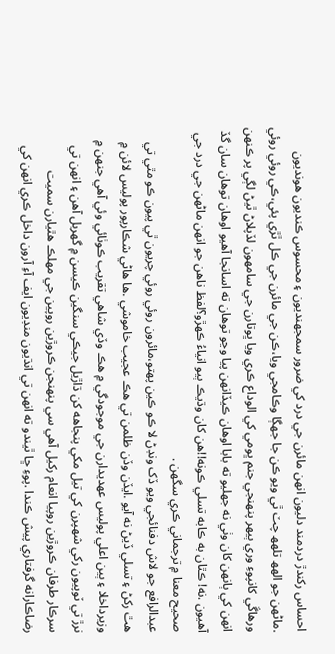احساس رکندڙ دردمند دليون انهن مائرن جي درد کي ضرور سمجهنديون ۽ محسوس ڪنديون هونديون .ماڻهن جو الهھ تلهھ چٽ ٿي ويو ڪن جا جهڳا وڪامجي ويا،ڪن جي مائرن جي ڪل ٿڙي پئي،ڪي روئي روئي ورهاڱي کانپوءِ وري ٻيهر پنهنجي جنم ڀومي کي الوداع ڪري ويا ڀوتارن جي سامهون لڏپلاڻ ٿيڻ لڳي پر ڪنهن انهن کي ٻانهن کان وٺي نه جهليو ته بابا اوهان ڪيڏانهن پيا وڃو توهان ته اسانجا آهيو اوهان توهان سان گڏ آهيون .نه! ڪٿان به ڪابه تسلي ڪونه!!هن کان وڌيڪ ٻيو انياءُ ڪهڙو؟لفظ ناهن جو انهن ماڻهن جي درد جي صحيح معنا ۾ ترجماني ڪري سگهن .
عبدالرافع جو لاش دفنائجي ويو ڏک ونڊڻ لا ڪو ڪين پهتو،مائرون روئي روئي چريون ٿي پيون ڪو مٿي تي هٿ رکڻ ۽ تسلي ڏيڻ نه آيو .ايڏن وڏن ظلمن تي هڪ عجيب خاموشي .ها هاڻي شڪارپور پوليس لائن ۾ وزيرداخلا ۽ ٻين اعلي پوليس عهديدارن جي موجودگي ۾ هڪ وڏي شاهي تقريب ڪوٺائي وئي آهي جنهن ۾ نرڙ تي ٽوپيون رکي شهپرن کي تيل مکي پنجاهه کن ڌاڙيل جيڪي سنگين ڪيسن ۾ گهربل آهن ۽ انهن تي سرڪار طرفان ڪروڙين روپيا انعام رکيل آهي سي پنهنجن ڪروڙين روپين جي مهلڪ هٿيارن سميت رضاڪارانه گرفتاري پيش ڪندا .پوءِ ڇا ٿيندو ته انهن تي انڌيون منڊيون ايف آءِ آرون داخل ڪري انهن کي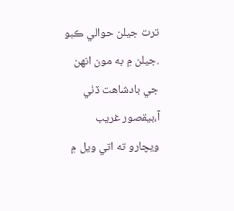ترت جيلن حوالي ڪبو .جيلن ۾ به مون انهن جي بادشاهت ڏٺي آ،بيقصور غريب ويچارو ته اتي ويل ۾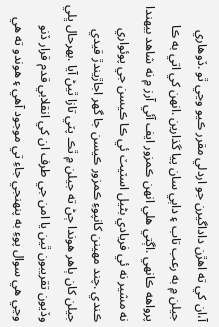آ،ان کي ته اهڙن داداگيرن جو اردلي مقرر ڪيو وڃي ٿو .ڏوهاري جيلن ۾ به رعب تاب ۽ داٻي سان پيا گذارين .انهن کي اتي به ڪا پرواهه ڪانهي .اڳتي هلي انهن ڪمزور ايف آئي آرز ۾ نه شاهد بيهندا نه مشير نه ئي فريادي بڻيل اسٽيٽ ئي ڪا ڪيسن جي پوئواري ڪندي .چند مهينن کانپوءِ ڪمزور ڪيسن جا گهر اجاڙيندڙ قيدي جيلن کان ٻاهر هوندا ڄڻ ته جيلن ۾ ٿڪ پٽي تازا ٿيڻ آيا .بهرحال ڀلي وڏيون تقريبون ٿين يا امن جي طرف ان کي انقلابي قدم قرار ڏنو وڃي هي سوال پوءِ به پنهنجي جاءِ تي موجود آهي ۽ هوندو ته هي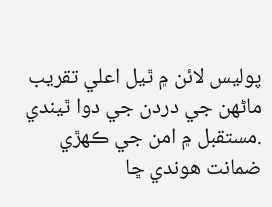پوليس لائن ۾ ٿيل اعلي تقريب ماڻهن جي دردن جي دوا ٿيندي .مستقبل ۾ امن جي ڪهڙي ضمانت هوندي ڇا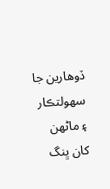ڏوهارين جا سهولتڪار ۽ ماڻهن کان ڀنگ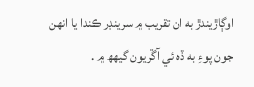اوڳاڙيندڙ به ان تقريب ۾ سرينڊر ڪندا يا انهن جون پوءِ به ڏه ئي آڱريون گيهھ ۾ .